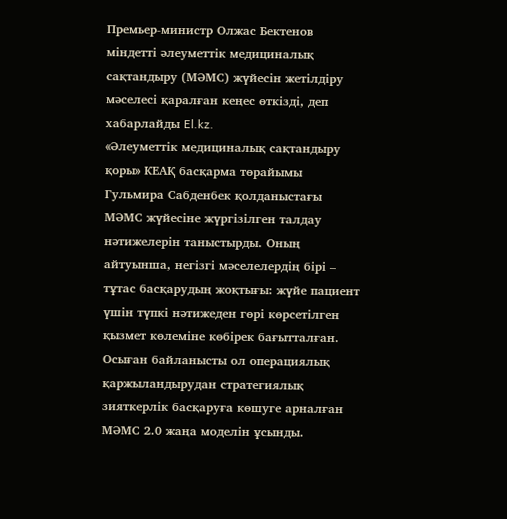Премьер-министр Олжас Бектенов міндетті әлеуметтік медициналық сақтандыру (МӘМС) жүйесін жетілдіру мәселесі қаралған кеңес өткізді, деп хабарлайды El.kz.
«Әлеуметтік медициналық сақтандыру қоры» КЕАҚ басқарма төрайымы Гульмира Сабденбек қолданыстағы МӘМС жүйесіне жүргізілген талдау нәтижелерін таныстырды. Оның айтуынша, негізгі мәселелердің бірі – тұтас басқарудың жоқтығы: жүйе пациент үшін түпкі нәтижеден гөрі көрсетілген қызмет көлеміне көбірек бағытталған.
Осыған байланысты ол операциялық қаржыландырудан стратегиялық зияткерлік басқаруға көшуге арналған МӘМС 2.0 жаңа моделін ұсынды.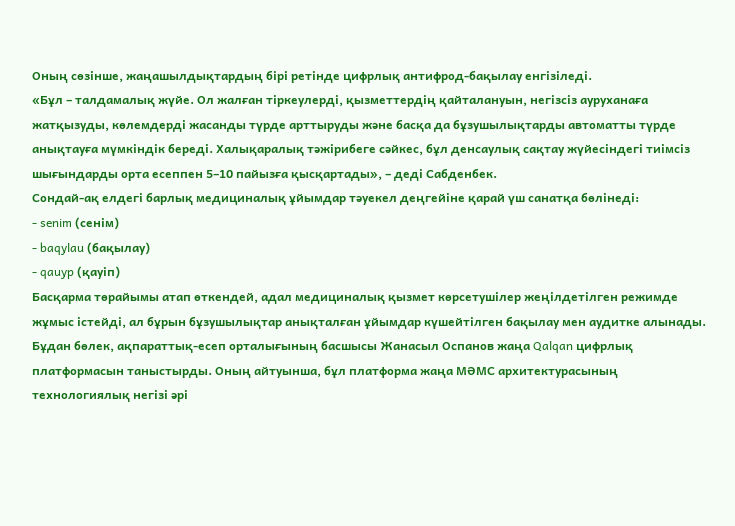Оның сөзінше, жаңашылдықтардың бірі ретінде цифрлық антифрод-бақылау енгізіледі.
«Бұл – талдамалық жүйе. Ол жалған тіркеулерді, қызметтердің қайталануын, негізсіз ауруханаға жатқызуды, көлемдерді жасанды түрде арттыруды және басқа да бұзушылықтарды автоматты түрде анықтауға мүмкіндік береді. Халықаралық тәжірибеге сәйкес, бұл денсаулық сақтау жүйесіндегі тиімсіз шығындарды орта есеппен 5–10 пайызға қысқартады», – деді Сабденбек.
Сондай-ақ елдегі барлық медициналық ұйымдар тәуекел деңгейіне қарай үш санатқа бөлінеді:
- senim (сенім)
- baqylau (бақылау)
- qauyp (қауіп)
Басқарма төрайымы атап өткендей, адал медициналық қызмет көрсетушілер жеңілдетілген режимде жұмыс істейді, ал бұрын бұзушылықтар анықталған ұйымдар күшейтілген бақылау мен аудитке алынады.
Бұдан бөлек, ақпараттық-есеп орталығының басшысы Жанасыл Оспанов жаңа Qalqan цифрлық платформасын таныстырды. Оның айтуынша, бұл платформа жаңа МӘМС архитектурасының технологиялық негізі әрі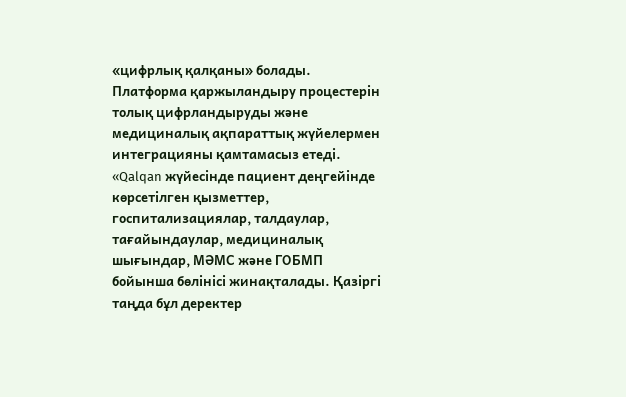«цифрлық қалқаны» болады.
Платформа қаржыландыру процестерін толық цифрландыруды және медициналық ақпараттық жүйелермен интеграцияны қамтамасыз етеді.
«Qalqan жүйесінде пациент деңгейінде көрсетілген қызметтер, госпитализациялар, талдаулар, тағайындаулар, медициналық шығындар, МӘМС және ГОБМП бойынша бөлінісі жинақталады. Қазіргі таңда бұл деректер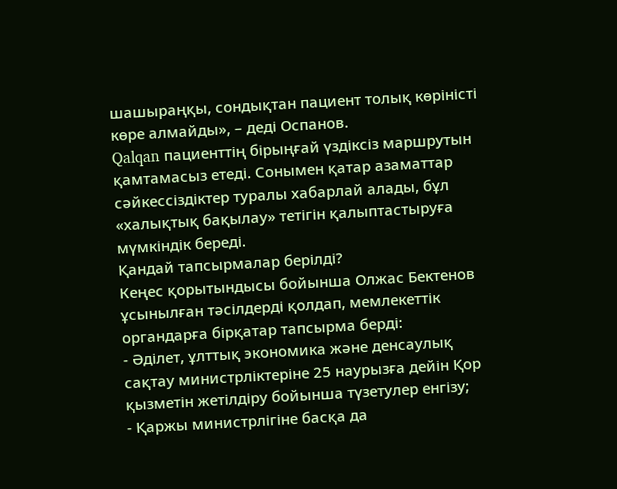шашыраңқы, сондықтан пациент толық көріністі көре алмайды», – деді Оспанов.
Qalqan пациенттің бірыңғай үздіксіз маршрутын қамтамасыз етеді. Сонымен қатар азаматтар сәйкессіздіктер туралы хабарлай алады, бұл «халықтық бақылау» тетігін қалыптастыруға мүмкіндік береді.
Қандай тапсырмалар берілді?
Кеңес қорытындысы бойынша Олжас Бектенов ұсынылған тәсілдерді қолдап, мемлекеттік органдарға бірқатар тапсырма берді:
- Әділет, ұлттық экономика және денсаулық сақтау министрліктеріне 25 наурызға дейін Қор қызметін жетілдіру бойынша түзетулер енгізу;
- Қаржы министрлігіне басқа да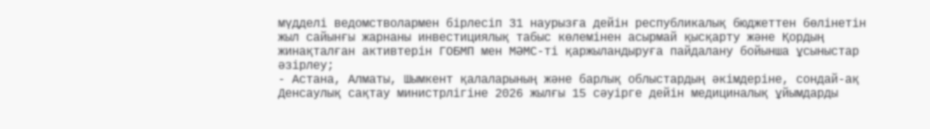мүдделі ведомстволармен бірлесіп 31 наурызға дейін республикалық бюджеттен бөлінетін жыл сайынғы жарнаны инвестициялық табыс көлемінен асырмай қысқарту және Қордың жинақталған активтерін ГОБМП мен МӘМС-ті қаржыландыруға пайдалану бойынша ұсыныстар әзірлеу;
- Астана, Алматы, Шымкент қалаларының және барлық облыстардың әкімдеріне, сондай-ақ Денсаулық сақтау министрлігіне 2026 жылғы 15 сәуірге дейін медициналық ұйымдарды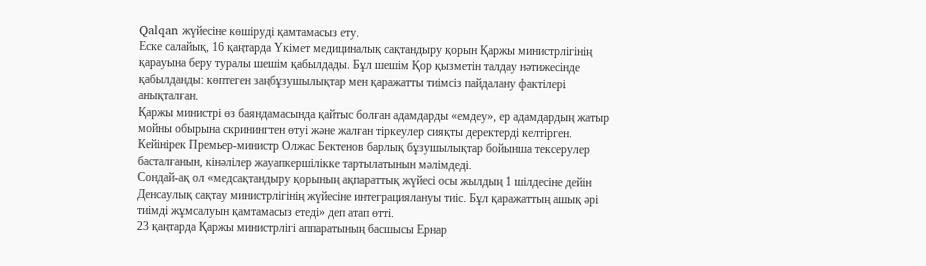Qalqan жүйесіне көшіруді қамтамасыз ету.
Еске салайық, 16 қаңтарда Үкімет медициналық сақтандыру қорын Қаржы министрлігінің қарауына беру туралы шешім қабылдады. Бұл шешім Қор қызметін талдау нәтижесінде қабылданды: көптеген заңбұзушылықтар мен қаражатты тиімсіз пайдалану фактілері анықталған.
Қаржы министрі өз баяндамасында қайтыс болған адамдарды «емдеу», ер адамдардың жатыр мойны обырына скринингтен өтуі және жалған тіркеулер сияқты деректерді келтірген.
Кейінірек Премьер-министр Олжас Бектенов барлық бұзушылықтар бойынша тексерулер басталғанын, кінәлілер жауапкершілікке тартылатынын мәлімдеді.
Сондай-ақ ол «медсақтандыру қорының ақпараттық жүйесі осы жылдың 1 шілдесіне дейін Денсаулық сақтау министрлігінің жүйесіне интеграциялануы тиіс. Бұл қаражаттың ашық әрі тиімді жұмсалуын қамтамасыз етеді» деп атап өтті.
23 қаңтарда Қаржы министрлігі аппаратының басшысы Ернар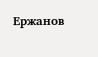Ержанов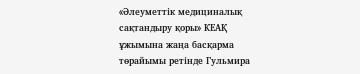«Әлеуметтік медициналық сақтандыру қоры» КЕАҚ ұжымына жаңа басқарма төрайымы ретінде Гульмира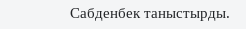Сабденбек таныстырды.